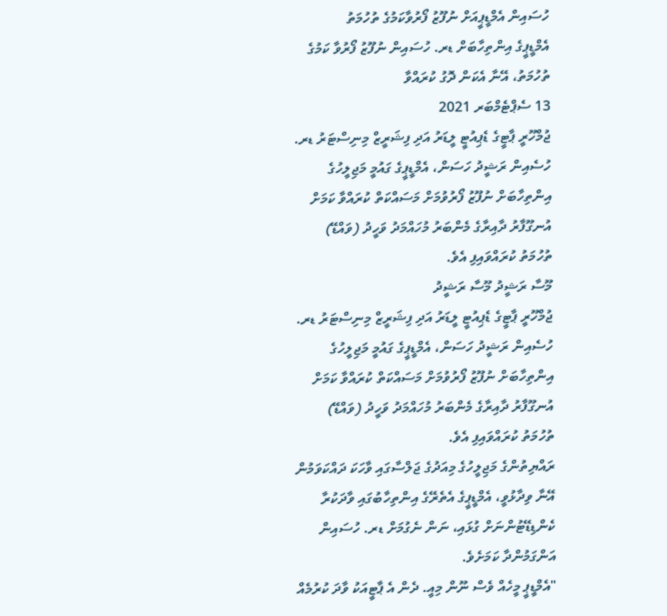ހުސައިން އެމްޑީޕީއަށް ނުފޫޒު ފޯރުވާކަމުގެ ތުހުމަތު
އެމްޑީޕީގެ އިންތިހާބަށް ޑރ. ހުސައިން ނުފޫޒު ފޯރުވާ ކަމުގެ ތުހުމަތު، އޭނާ އެކަން ދޮގު ކުރައްވާ
13 ސެޕްޓެމްބަރ 2021
ޖުމްހޫރީ ޕާޓީގެ ޑެޕިއުޓީ ލީޑަރު އަދި ފިޝަރީޒް މިނިސްޓަރު ޑރ. ހުސެއިން ރަޝީދު ހަސަން، އެމްޑީޕީގެ ގައުމީ މަޖިލީހުގެ އިންތިހާބަށް ނުފޫޒު ފޯރުވުމަށް މަސައްކަތް ކުރައްވާ ކަމަށް އުނގޫފާރު ދާއިރާގެ މެންބަރު މުހައްމަދު ވަހީދު (ވައްޑޭ) ތުހުމަތު ކުރައްވައިފި އެވެ.
މޫސާ ރަޝީދު މޫސާ ރަޝީދު
ޖުމްހޫރީ ޕާޓީގެ ޑެޕިއުޓީ ލީޑަރު އަދި ފިޝަރީޒް މިނިސްޓަރު ޑރ. ހުސެއިން ރަޝީދު ހަސަން، އެމްޑީޕީގެ ގައުމީ މަޖިލީހުގެ އިންތިހާބަށް ނުފޫޒު ފޯރުވުމަށް މަސައްކަތް ކުރައްވާ ކަމަށް އުނގޫފާރު ދާއިރާގެ މެންބަރު މުހައްމަދު ވަހީދު (ވައްޑޭ) ތުހުމަތު ކުރައްވައިފި އެވެ.
ރައްޔިތުންގެ މަޖިލީހުގެ މިއަދުގެ ޖަލްސާގައި ވާހަކަ ދައްކަވަމުން އޭނާ ވިދާޅުވީ، އެމްޑީޕީގެ އެތެރޭގެ އިންތިހާބުގައި ވާދަކުރާ ކެންޑިޑޭޓުންނަށް ގުޅައި، ނަން ނެގުމަށް ޑރ. ހުސައިން އަންގަމުންދާ ކަމަށެވެ.
"އެމްޑީޕީ މީހެއް ވެސް ނޫން މިއީ. ދެން އެ ޕާޓީއަކު ވާދަ ކުރުމެއް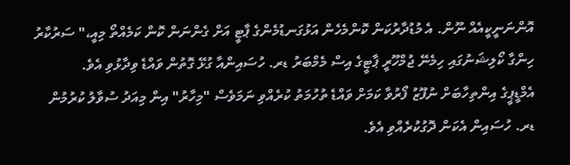އޮންނަނީކީއެއް ނޫން. އެ މުޑުދާރުކަން ކޮންމެހެން އަޅުގަނޑުމެންގެ ޕާޓީ އަށް ގެންނަން ކޮން ކަމެއްތޯ މިއީ،" ސަރުކާރު ހިންގާ ކޯލިޝަނުގައި ހިމެނޭ ޖުމްހޫރީ ޕާޓީގެ އިސް މެމްބަރު ޑރ. ހުސައިންއާ ގުޅޭ ގޮތުން ވައްޑެ ވިދާޅުވި އެވެ.
އެމްޑީޕީގެ އިންތިހާބަށް ނުފޫޒު ފޯރުވާ ކަމަށް ވައްޑެ ތުހުމަތު ކުރެއްވި ނަމަވެސް "މިހާރު" އިން މިއަދު ސުވާލު ކުރުމުން ޑރ. ހުސައިން އެކަން ދޮގުކުރެއްވި އެވެ.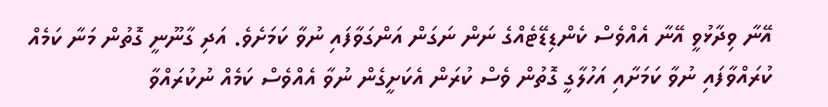އޭނާ ވިދާޅުވީ އޭނާ އެއްވެސް ކެންޑިޑޭޓެއްގެ ނަން ނަގަން އަންގަވާފައި ނުވާ ކަމަށެވެ. އަދި ގާނޫނީ ގޮތުން މަނާ ކަމެއް ކުރައްވާފައި ނުވާ ކަމަށާއި އަހުލާގީ ގޮތުން ވެސް ކުރަން އެކަށީގެން ނުވާ އެއްވެސް ކަމެއް ނުކުރައްވާ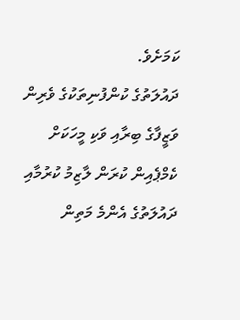ކަމަށެވެ.
ދައުލަތުގެ ކުންފުނިތަކުގެ ވެރިން ވަޒީފާގެ ބިރާއި ވަކި މީހަކަށް ކެމްޕެއިން ކުރަން ލާޒިމު ކުރުމާއި ދައުލަތުގެ އެންމެ މަތިން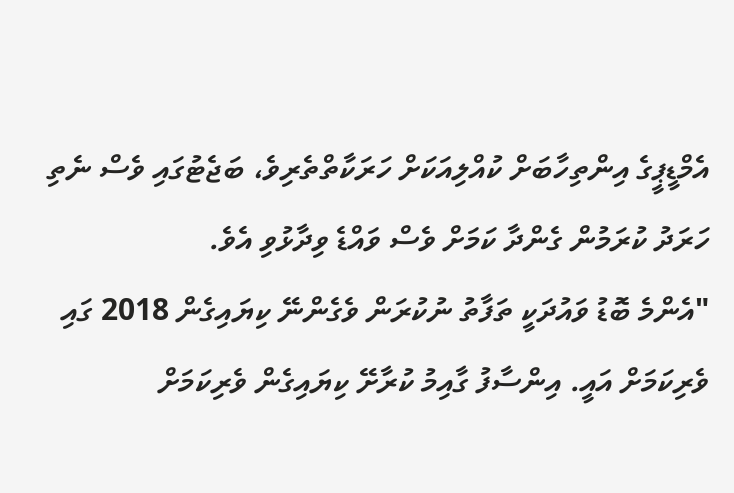އެމްޑީޕީގެ އިންތިހާބަށް ކުއްލިއަކަށް ހަރަކާތްތެރިވެ، ބަޖެޓުގައި ވެސް ނެތި ހަރަދު ކުރަމުން ގެންދާ ކަމަށް ވެސް ވައްޑެ ވިދާޅުވި އެވެ.
"އެންމެ ބޮޑު ވައުދަކީ ތަފާތު ނުކުރަން ވެގެންނޭ ކިޔައިގެން 2018 ގައި ވެރިކަމަށް އައީ. އިންސާފު ގާއިމު ކުރާށޭ ކިޔައިގެން ވެރިކަމަށް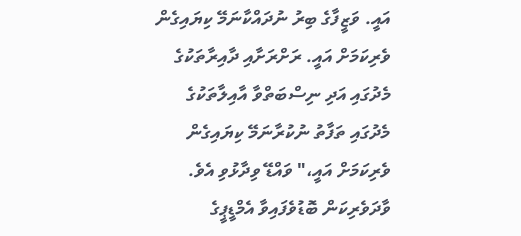އައީ. ވަޒީފާގެ ބިރު ނުދައްކާނަމޭ ކިޔައިގެން ވެރިކަމަށް އައީ. ރަށްރަށާއި ދާއިރާތަކުގެ މެދުގައި އަދި ނިސްބަތްވާ އާއިލާތަކުގެ މެދުގައި ތަފާތު ނުކުރާނަމޭ ކިޔައިގެން ވެރިކަމަށް އައީ،" ވައްޑޭ ވިދާޅުވި އެވެ.
ވާދަވެރިކަން ބޮޑުވެފައިވާ އެމްޑީޕީގެ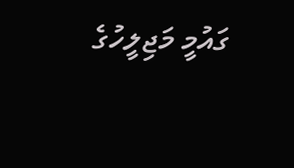ގައުމީ މަޖިލީހުގެ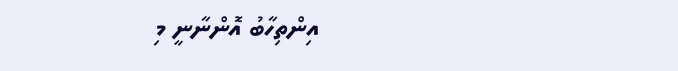އިންތިހާބު އޮންނާނީ މި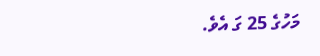މަހުގެ 25 ގަ އެވެ.